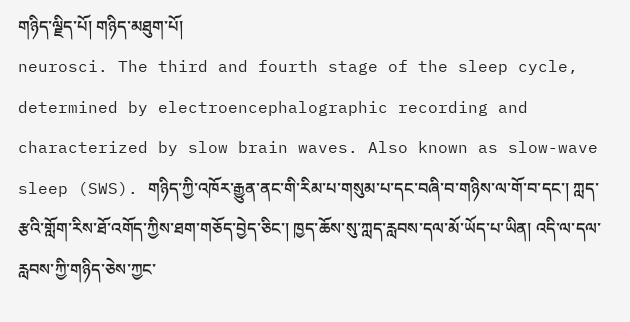གཉིད་ལྗིད་པོ། གཉིད་མཐུག་པོ།
neurosci. The third and fourth stage of the sleep cycle, determined by electroencephalographic recording and characterized by slow brain waves. Also known as slow-wave sleep (SWS). གཉིད་ཀྱི་འཁོར་རྒྱུན་ནང་གི་རིམ་པ་གསུམ་པ་དང་བཞི་བ་གཉིས་ལ་གོ་བ་དང་། ཀླད་རྩའི་གློག་རིས་ཐོ་འགོད་ཀྱིས་ཐག་གཅོད་བྱེད་ཅིང་། ཁྱད་ཆོས་སུ་ཀླད་རླབས་དལ་མོ་ཡོད་པ་ཡིན། འདི་ལ་དལ་རླབས་ཀྱི་གཉིད་ཅེས་ཀྱང་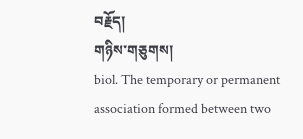བརྗོད།
གཉིས་གཅུགས།
biol. The temporary or permanent association formed between two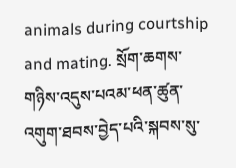animals during courtship and mating. སྲོག་ཆགས་གཉིས་འདུས་པའམ་ཕན་ཚུན་འགུག་ཐབས་བྱེད་པའི་སྐབས་སུ་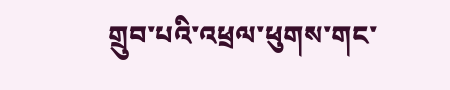གྲུབ་པའི་འཕྲལ་ཕུགས་གང་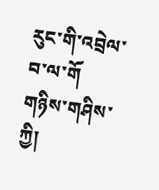རུང་གི་འབྲེལ་བ་ལ་གོ
གཉིས་གཤིས་ཀྱི།